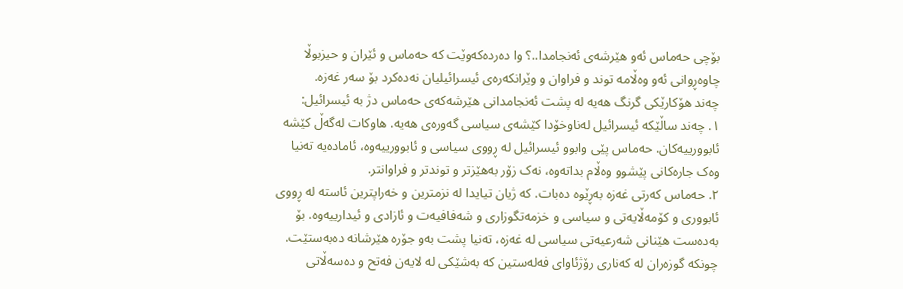بۆچی حەماس ئەو هێرشەی ئەنجامدا..؟ وا دەردەکەوێت کە حەماس و ئێران و حیزبوڵا چاوەڕوانی ئەو وەڵامە توند و فراوان و وێرانکەرەی ئیسرائیلیان نەدەکرد بۆ سەر غەزە.
چەند هۆکارێکی گرنگ هەیە لە پشت ئەنجامدانی هێرشەکەی حەماس دژ بە ئیسرائیل:
١. چەند ساڵێکە ئیسرائیل لەناوخۆدا کێشەی سیاسی گەورەی هەیە. هاوکات لەگەڵ کێشە ئابوورییەکان. حەماس پێی وابوو ئیسرائیل لە ڕووی سیاسی و ئابوورییەوە، ئامادەیە تەنیا وەک جارەکانی پێشوو وەڵام بداتەوە، نەک زۆر بەهێزتر و توندتر و فراوانتر.
٢. حەماس کەرتی غەزە بەڕێوە دەبات. کە ژیان تیایدا لە نزمترین و خەراپترین ئاستە لە ڕووی ئابووری و کۆمەڵایەتی و سیاسی و خزمەتگوزاری و شەفافیەت و ئازادی و ئیدارییەوە. بۆ بەدەست هێنانی شەرعیەتی سیاسی لە غەزە، تەنیا پشت بەو جۆرە هێرشانە دەبەستێت. چونکە گوزەران لە کەناری رۆژئاوای فەلەستین کە بەشێکی لە لایەن فەتح و دەسەڵاتی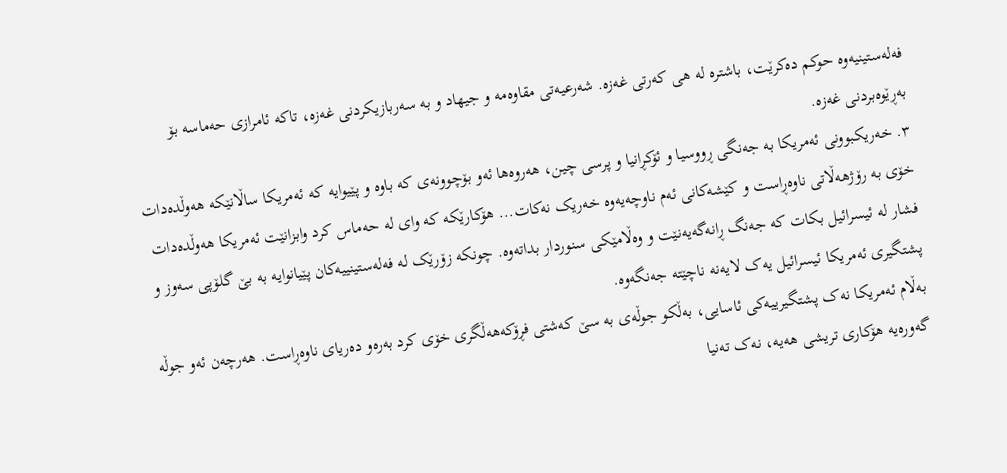فەلەستینیەوە حوکم دەکرێت، باشترە لە هی کەرتی غەزە. شەرعیەتی مقاوەمە و جیهاد و بە سەربازیکردنی غەزە، تاکە ئامرازی حەماسە بۆ بەڕێوەبردنی غەزە.
٣. خەریکبوونی ئەمریکا بە جەنگی ڕووسیا و ئۆکڕانیا و پرسی چین، هەروەها ئەو بۆچوونەی کە باوە و پێیوایە کە ئەمریکا ساڵانێکە هەوڵدەدات خۆی بە رۆژهەڵاتی ناوەڕاست و کێشەکانی ئەم ناوچەیەوە خەریک نەکات... هۆکارێکە کە وای لە حەماس کرد وابزانێت ئەمریکا هەوڵدەدات فشار لە ئیسرائیل بکات کە جەنگ ڕانەگەیەنێت و وەڵامێکی سنوردار بداتەوە. چونکە زۆرێک لە فەلەستینییەکان پێیانوایە بە بێ گلۆپی سەوز و پشتگیری ئەمریکا ئیسرائیل یەک لایەنە ناچێتە جەنگەوە.
بەڵام ئەمریکا نەک پشتگیرییەکی ئاسایی، بەڵکو جوڵەی بە سێ کەشتی فڕۆکەهەڵگری خۆی کرد بەرەو دەریای ناوەڕاست. هەرچەن ئەو جوڵە گەورەیە هۆکاری تریشی هەیە، نەک تەنیا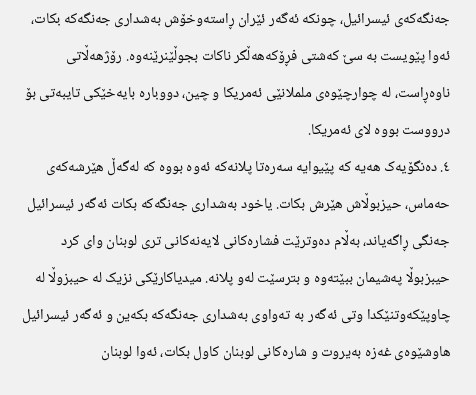جەنگەکەی ئیسرائیل، چونکە ئەگەر ئێران ڕاستەوخۆش بەشداری جەنگەکە بکات، ئەوا پێویست بە سێ کەشتی فڕۆکەهەڵگر ناکات بجوڵێنرێنەوە. رۆژهەڵاتی ناوەڕاست، لە چوارچێوەی ململانێی ئەمریکا و چین، دووبارە بایەخێکی تایبەتی بۆ درووست بووە لای ئەمریکا.
٤. دەنگۆیەک هەیە کە پێیوایە سەرەتا پلانەکە ئەوە بووە کە لەگەڵ هێرشەکەی حەماس، حیزبوڵاش هێرش بکات. یاخود بەشداری جەنگەکە بکات ئەگەر ئیسرائیل جەنگی ڕاگەیاند، بەڵام دەوترێت فشارەکانی لایەنەکانی تری لوبنان وای کرد حیبزبوڵا پەشیمان ببێتەوە و بترسێت لەو پلانە. میدیاکارێکی نزیک لە حیبزوڵا لە چاوپێکەوتنێکدا وتی ئەگەر بە تەواوی بەشداری جەنگەکە بکەین و ئەگەر ئیسرائیل هاوشێوەی غەزە بەیروت و شارەکانی لوبنان کاول بکات، ئەوا لوبنان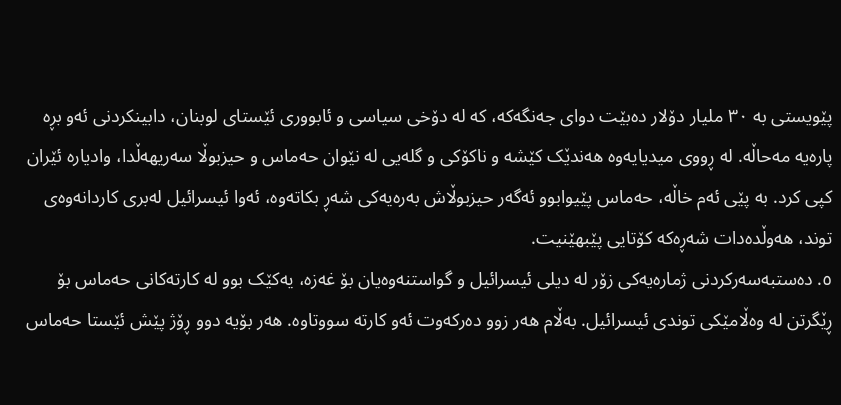پێویستی بە ٣٠ ملیار دۆلار دەبێت دوای جەنگەکە، کە لە دۆخی سیاسی و ئابووری ئێستای لوبنان، دابینکردنی ئەو بڕە پارەیە مەحاڵە. لە ڕووی میدیایەوە هەندێک کێشە و ناکۆکی و گلەیی لە نێوان حەماس و حیزبوڵا سەریهەڵدا، وادیارە ئێران کپی کرد. بە پێی ئەم خاڵە، حەماس پێیوابوو ئەگەر حیزبوڵاش بەرەیەکی شەڕ بکاتەوە، ئەوا ئیسرائیل لەبری کاردانەوەی توند، هەوڵدەدات شەڕەکە کۆتایی پێبهێنیت.
٥. دەستبەسەرکردنی ژمارەیەکی زۆر لە دیلی ئیسرائیل و گواستنەوەیان بۆ غەزە، یەکێک بوو لە کارتەکانی حەماس بۆ ڕێگرتن لە وەڵامێکی توندی ئیسرائیل. بەڵام هەر زوو دەرکەوت ئەو کارتە سووتاوە. هەر بۆیە دوو ڕۆژ پێش ئێستا حەماس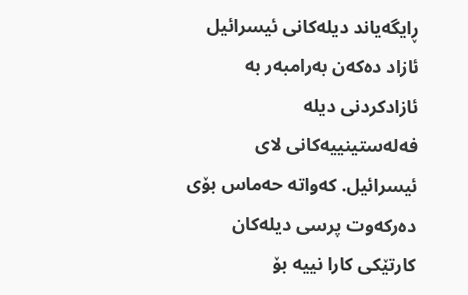ڕایگەیاند دیلەکانی ئیسرائیل ئازاد دەکەن بەرامبەر بە ئازادکردنی دیلە فەلەستینییەکانی لای ئیسرائیل. کەواتە حەماس بۆی دەرکەوت پرسی دیلەکان کارتێکی کارا نییە بۆ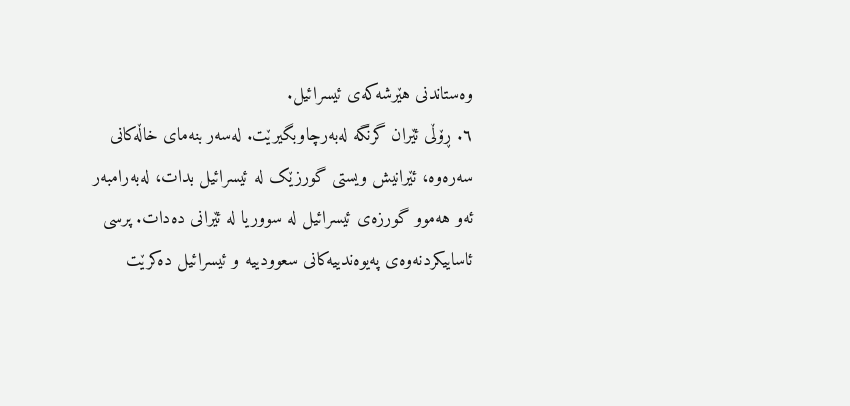وەستاندنی هێرشەکەی ئیسرائیل.
٦. ڕۆڵی ئێران گرنگە لەبەرچاوبگیرێت. لەسەر بنەمای خاڵەکانی سەرەوە، ئێرانیش ویستی گورزێک لە ئیسرائیل بدات، لەبەرامبەر ئەو هەموو گورزەی ئیسرائیل لە سووریا لە ئێرانی دەدات. پرسی ئاساییکردنەوەی پەیوەندییەکانی سعوودییە و ئیسرائیل دەکرێت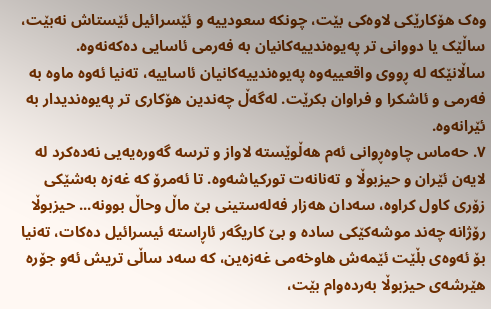وەک هۆکارێکی لاوەکی بێت، چونکە سعودییە و ئێسرائیل ئێستاش نەبێت، ساڵێک یا دووانی تر پەیوەندییەکانیان بە فەرمی ئاسایی دەکەنەوە. ساڵانێکە لە ڕووی واقعییەوە پەیوەندییەکانیان ئاساییە، تەنیا ئەوە ماوە بە فەرمی و ئاشکرا و فراوان بکرێت. لەگەڵ چەندین هۆکاری تر پەیوەندیدار بە ئێرانەوە.
٧. حەماس چاوەڕوانی ئەم هەڵوێستە لاواز و ترسە گەورەیەیی نەدەکرد لە لایەن ئێران و حیزبوڵا و تەنانەت تورکیاشەوە. تا ئەمرۆ کە غەزە بەشێکی زۆری کاول کراوە، سەدان هەزار فەلەستینی بێ ماڵ وحاڵ بوونە... حیزبوڵا رۆژانە چەند موشەکێکی سادە و بێ کاریگەر ئاڕاستە ئیسرائیل دەکات، تەنیا بۆ ئەوەی بڵێت ئێمەش هاوخەمی غەزەین، کە سەد ساڵی تریش ئەو جۆرە هێرشەی حیزبوڵا بەردەوام بێت،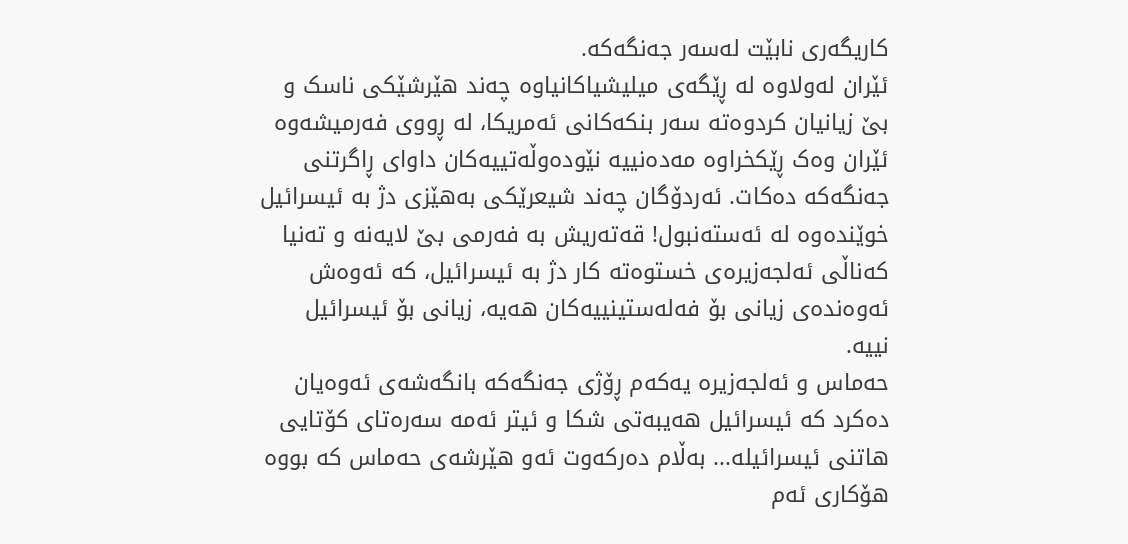کاریگەری نابێت لەسەر جەنگەکە.
ئێران لەولاوە لە ڕێگەی میلیشیاکانیاوە چەند هێرشێکی ناسک و بێ زیانیان کردوەتە سەر بنکەکانی ئەمریکا، لە ڕووی فەرمیشەوە ئێران وەک ڕێکخراوە مەدەنییە نێودەوڵەتییەکان داوای ڕاگرتنی جەنگەکە دەکات. ئەردۆگان چەند شیعرێکی بەهێزی دژ بە ئیسرائیل خوێندەوە لە ئەستەنبول! قەتەریش بە فەرمی بێ لایەنە و تەنیا کەناڵی ئەلجەزیرەی خستوەتە کار دژ بە ئیسرائیل، کە ئەوەش ئەوەندەی زیانی بۆ فەلەستینییەکان هەیە، زیانی بۆ ئیسرائیل نییە.
حەماس و ئەلجەزیرە یەکەم ڕۆژی جەنگەکە بانگەشەی ئەوەیان دەکرد کە ئیسرائیل هەیبەتی شکا و ئیتر ئەمە سەرەتای کۆتایی هاتنی ئیسرائیلە... بەڵام دەرکەوت ئەو هێرشەی حەماس کە بووە هۆکاری ئەم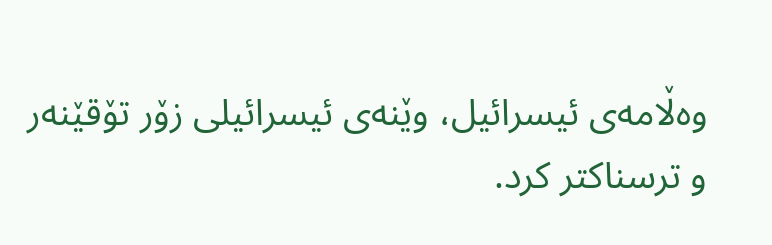وەڵامەی ئیسرائیل، وێنەی ئیسرائیلی زۆر تۆقێنەر و ترسناکتر کرد.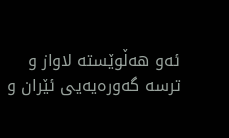ئەو هەڵوێستە لاواز و ترسە گەورەیەیی ئێران و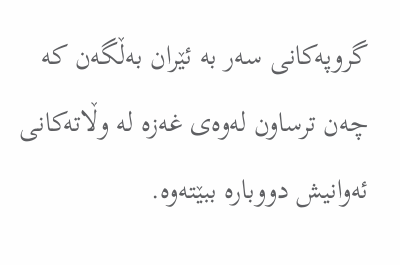گروپەکانی سەر بە ئێران بەڵگەن کە چەن ترساون لەوەی غەزە لە وڵاتەکانی ئەوانیش دووبارە ببێتەوە.